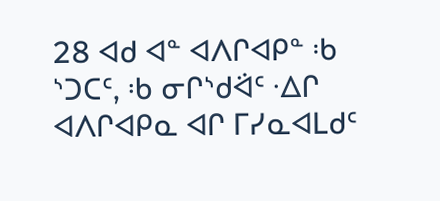28 ᐊᑯ ᐊᓐ ᐊᐱᒋᐊᑭᓐ ᒂ ᔅᑐᑕᑦ, ᒂ ᓂᒋᔅᑯᐛᑦ ᐎᒋ ᐊᐱᒋᐊᑭᓇ ᐊᒋ ᒥᓯᓇᐊᒪᑯᑦ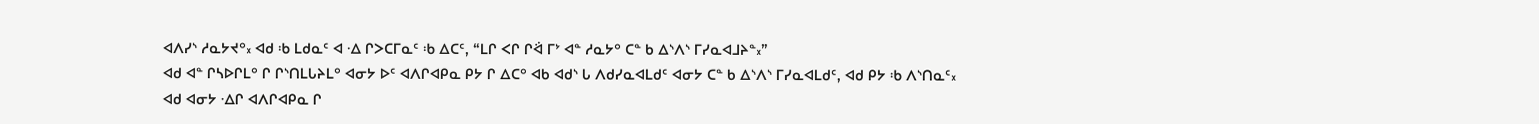ᐊᐱᓯᔅ ᓱᓇᔭᔪᐤ᙮ ᐊᑯ ᒂ ᒪᑯᓇᑦ ᐊ ᐎ ᒋᐳᑕᒥᓇᑦ ᒂ ᐃᑕᑦ, “ᒪᒋ ᐸᒋ ᒋᐛ ᒥᔾ ᐊᓐ ᓱᓇᔭᐤ ᑕᓐ ᑲ ᐃᔅᐱᔅ ᒥᓯᓇᐊᒧᔨᓐ᙮”
ᐊᑯ ᐊᓐ ᒋᓴᐅᒋᒪᐤ ᒋ ᒋᔅᑎᒪᒐᔨᒪᐤ ᐊᓂᔭ ᐅᑦ ᐊᐱᒋᐊᑭᓇ ᑭᔭ ᒋ ᐃᑕᐤ ᐊᑲ ᐊᑯᔅ ᒐ ᐱᑯᓯᓇᐊᒪᑯᑦ ᐊᓂᔭ ᑕᓐ ᑲ ᐃᔅᐱᔅ ᒥᓯᓇᐊᒪᑯᑦ, ᐊᑯ ᑭᔭ ᒂ ᐱᔅᑎᓇᑦ᙮
ᐊᑯ ᐊᓂᔭ ᐎᒋ ᐊᐱᒋᐊᑭᓇ ᒋ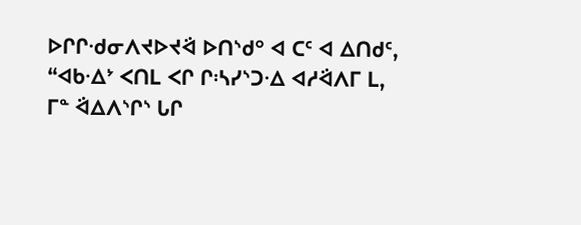ᐅᒋᒋᐧᑯᓂᐱᔪᐅᔪᐛ ᐅᑎᔅᑯᐤ ᐊ ᑕᑦ ᐊ ᐃᑎᑯᑦ, “ᐊᑲᐎᔾ ᐸᑎᒪ ᐸᒋ ᒋᔄᓯᔅᑐᐎ ᐊᓱᐛᐱᒥ ᒪ, ᒥᓐ ᐛᐃᐱᔅᒋᔅ ᒐᒋ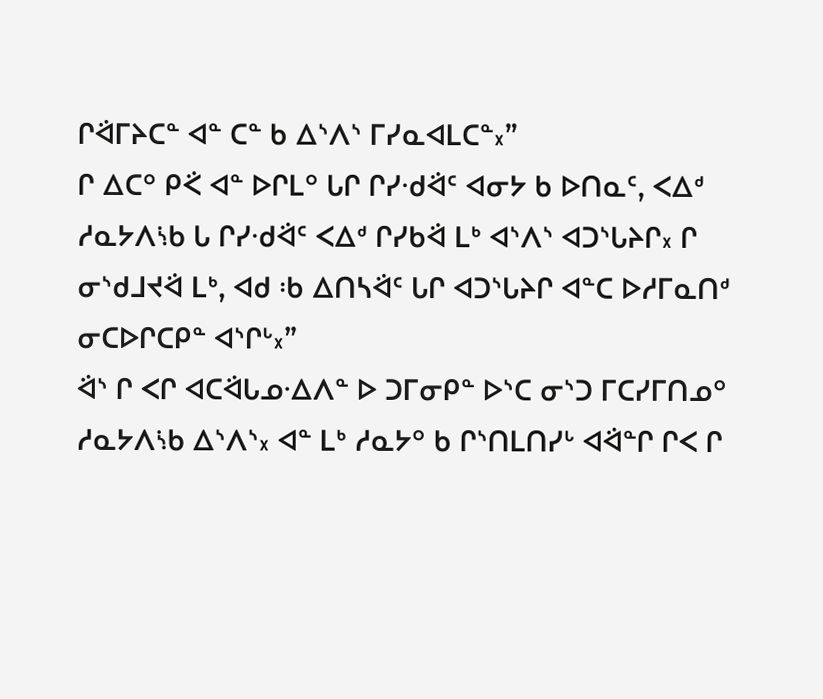ᒋᐛᒥᔨᑕᓐ ᐊᓐ ᑕᓐ ᑲ ᐃᔅᐱᔅ ᒥᓯᓇᐊᒪᑕᓐ᙮”
ᒋ ᐃᑕᐤ ᑭᑈ ᐊᓐ ᐅᒋᒪᐤ ᒐᒋ ᒋᓯᐧᑯᐛᑦ ᐊᓂᔭ ᑲ ᐅᑎᓇᑦ, ᐸᐃᒄ ᓱᓇᔭᐱᔎ ᒐ ᒋᓯᐧᑯᐛᑦ ᐸᐃᒄ ᒋᓯᑲᐛ ᒪᒃ ᐊᔅᐱᔅ ᐊᑐᔅᒐᔨᒋ᙮ ᒋ ᓂᔅᑯᒧᔪᐛ ᒪᒃ, ᐊᑯ ᒂ ᐃᑎᓴᐛᑦ ᒐᒋ ᐊᑐᔅᒐᔨᒋ ᐊᓐᑕ ᐅᓱᒥᓇᑎᒄ ᓂᑕᐅᒋᑕᑭᓐ ᐊᔅᒋᒡ᙮”
ᐛᔅ ᒋ ᐸᒋ ᐊᑕᐛᒐᓄᐎᐱᓐ ᐅ ᑐᒥᓂᑭᓐ ᐅᔅᑕ ᓂᔅᑐ ᒥᑕᓯᒥᑎᓄᐤ ᓱᓇᔭᐱᔎ ᐃᔅᐱᔅ᙮ ᐊᓐ ᒪᒃ ᓱᓇᔭᐤ ᑲ ᒋᔅᑎᒪᑎᓯᒡ ᐊᐛᓐᒋ ᒋᐸ ᒋ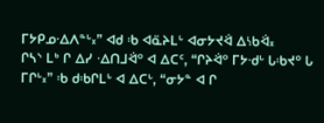ᒥᔭᑭᓄᐎᐱᓐᒡ᙮” ᐊᑯ ᒂ ᐊᓏᔨᒪᒡ ᐊᓂᔭᔪᐛ ᐃᔎᐛ᙮
ᒋᓴᔅ ᒪᒃ ᒋ ᐃᓯ ᐎᑎᒧᐛᐤ ᐊ ᐃᑕᑦ, “ᒋᔨᐛᐤ ᒥᔭᐧᑯᒡ ᒐᒂᔪᐤ ᒐ ᒥᒋᒡ᙮” ᒂ ᑯᒂᒋᒪᒡ ᐊ ᐃᑕᒡ, “ᓂᔭᓐ ᐊ ᒋ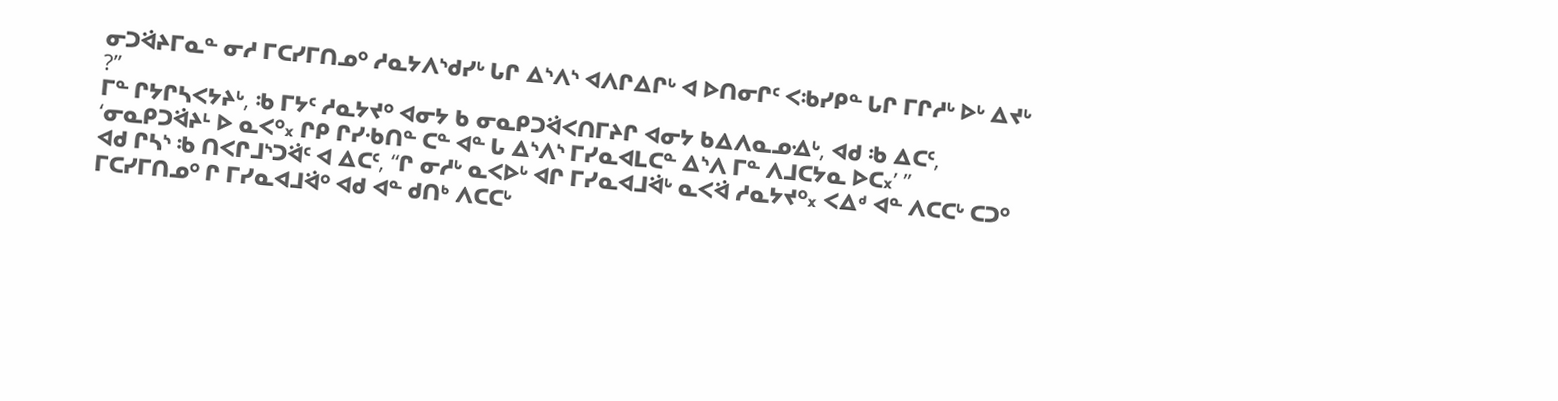ᓂᑐᐛᔨᒥᓇᓐ ᓂᓱ ᒥᑕᓯᒥᑎᓄᐤ ᓱᓇᔭᐱᔅᑯᓯᒡ ᒐᒋ ᐃᔅᐱᔅ ᐊᐱᒋᐃᒋᒡ ᐊ ᐅᑎᓂᒋᑦ ᐸᒂᓯᑭᓐ ᒐᒋ ᒥᒋᓱᒡ ᐅᒡ ᐃᔪᒡ ?”
ᒥᓐ ᒋᔭᒋᓴᐸᔭᔨᒡ, ᒂ ᒥᔭᑦ ᓱᓇᔭᔪᐤ ᐊᓂᔭ ᑲ ᓂᓇᑭᑐᐛᐸᑎᒥᔨᒋ ᐊᓂᔭ ᑲᐃᐱᓇᓄᐎᒡ, ᐊᑯ ᒂ ᐃᑕᑦ, ‘ᓂᓇᑭᑐᐛᔨᒻ ᐅ ᓇᐸᐤ᙮ ᒋᑭ ᒋᓯᐧᑲᑎᓐ ᑕᓐ ᐊᓐ ᒐ ᐃᔅᐱᔅ ᒥᓯᓇᐊᒪᑕᓐ ᐃᔅᐱ ᒥᓐ ᐱᒧᑕᔭᓇ ᐅᑕ᙮’ ”
ᐊᑯ ᒋᓴᔅ ᒂ ᑎᐸᒋᒧᔅᑐᐛᑦ ᐊ ᐃᑕᑦ, “ᒋ ᓂᓱᒡ ᓇᐸᐅᒡ ᐊᒋ ᒥᓯᓇᐊᒧᐛᒡ ᓇᐸᐛ ᓱᓇᔭᔪᐤ᙮ ᐸᐃᒄ ᐊᓐ ᐱᑕᑕᒡ ᑕᑐᐤ ᒥᑕᓯᒥᑎᓄᐤ ᒋ ᒥᓯᓇᐊᒧᐛᐤ ᐊᑯ ᐊᓐ ᑯᑎᒃ ᐱᑕᑕᒡ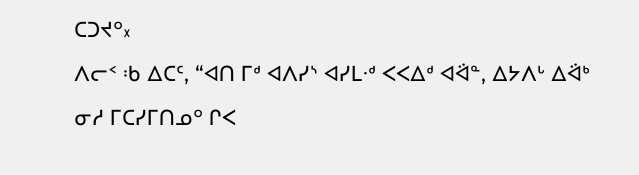ᑕᑐᔪᐤ᙮
ᐱᓕᑉ ᒂ ᐃᑕᑦ, “ᐊᑎ ᒥᒄ ᐊᐱᓯᔅ ᐊᓯᒪᐧᒄ ᐸᐸᐃᒄ ᐊᐛᓐ, ᐃᔭᐱᒡ ᐃᐛᒃ ᓂᓱ ᒥᑕᓯᒥᑎᓄᐤ ᒋᐸ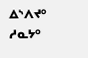ᐃᔅᐱᔪᐤ ᓱᓇᔭᐤ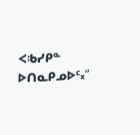ᐸᒂᓯᑭᓐ ᐅᑎᓇᑭᓄᐅᑦ᙮”